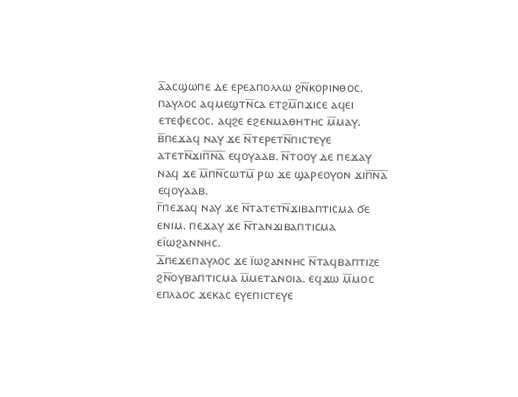ⲁ̅ⲁⲥϣⲱⲡⲉ ⲇⲉ ⲉⲣⲉⲁⲡⲟⲗⲗⲱ ϩⲛ̅ⲕⲟⲣⲓⲛⲑⲟⲥ. ⲡⲁⲩⲗⲟⲥ ⲁϥⲙⲉϣⲧⲛ̅ⲥⲁ ⲉⲧϩⲙ̅ⲡϫⲓⲥⲉ ⲁϥⲉⲓ ⲉⲧⲉⲫⲉⲥⲟⲥ. ⲁϥϩⲉ ⲉϩⲉⲛⲙⲁⲑⲏⲧⲏⲥ ⲙ̅ⲙⲁⲩ.
ⲃ̅ⲡⲉϫⲁϥ ⲛⲁⲩ ϫⲉ ⲛ̅ⲧⲉⲣⲉⲧⲛ̅ⲡⲓⲥⲧⲉⲩⲉ ⲁⲧⲉⲧⲛ̅ϫⲓⲡ̅ⲛ̅ⲁ̅ ⲉϥⲟⲩⲁⲁⲃ. ⲛ̅ⲧⲟⲟⲩ ⲇⲉ ⲡⲉϫⲁⲩ ⲛⲁϥ ϫⲉ ⲙ̅ⲡⲛ̅ⲥⲱⲧⲙ̅ ⲣⲱ ϫⲉ ϣⲁⲣⲉⲟⲩⲟⲛ ϫⲓⲡ̅ⲛ̅ⲁ̅ ⲉϥⲟⲩⲁⲁⲃ.
ⲅ̅ⲡⲉϫⲁϥ ⲛⲁⲩ ϫⲉ ⲛ̅ⲧⲁⲧⲉⲧⲛ̅ϫⲓⲃⲁⲡⲧⲓⲥⲙⲁ ϭⲉ ⲉⲛⲓⲙ. ⲡⲉϫⲁⲩ ϫⲉ ⲛ̅ⲧⲁⲛϫⲓⲃⲁⲡⲧⲓⲥⲙⲁ ⲉⲓ̈ⲱϩⲁⲛⲛⲏⲥ.
ⲇ̅ⲡⲉϫⲉⲡⲁⲩⲗⲟⲥ ϫⲉ ⲓ̈ⲱϩⲁⲛⲛⲏⲥ ⲛ̅ⲧⲁϥⲃⲁⲡⲧⲓⲍⲉ ϩⲛ̅ⲟⲩⲃⲁⲡⲧⲓⲥⲙⲁ ⲙ̅ⲙⲉⲧⲁⲛⲟⲓⲁ. ⲉϥϫⲱ ⲙ̅ⲙⲟⲥ ⲉⲡⲗⲁⲟⲥ ϫⲉⲕⲁⲥ ⲉⲩⲉⲡⲓⲥⲧⲉⲩⲉ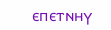ⲉⲡⲉⲧⲛⲏⲩ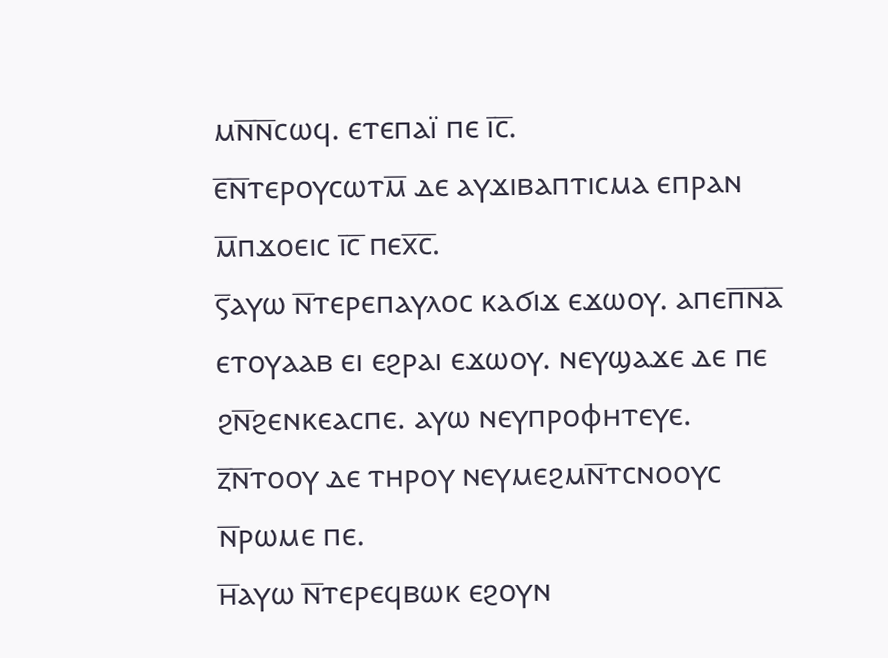ⲙⲛ̅ⲛ̅ⲥⲱϥ. ⲉⲧⲉⲡⲁⲓ̈ ⲡⲉ ⲓ̅ⲥ̅.
ⲉ̅ⲛ̅ⲧⲉⲣⲟⲩⲥⲱⲧⲙ̅ ⲇⲉ ⲁⲩϫⲓⲃⲁⲡⲧⲓⲥⲙⲁ ⲉⲡⲣⲁⲛ ⲙ̅ⲡϫⲟⲉⲓⲥ ⲓ̅ⲥ̅ ⲡⲉⲭ̅ⲥ̅.
ⲋ̅ⲁⲩⲱ ⲛ̅ⲧⲉⲣⲉⲡⲁⲩⲗⲟⲥ ⲕⲁϭⲓϫ ⲉϫⲱⲟⲩ. ⲁⲡⲉⲡ̅ⲛ̅ⲁ̅ ⲉⲧⲟⲩⲁⲁⲃ ⲉⲓ ⲉϩⲣⲁⲓ ⲉϫⲱⲟⲩ. ⲛⲉⲩϣⲁϫⲉ ⲇⲉ ⲡⲉ ϩⲛ̅ϩⲉⲛⲕⲉⲁⲥⲡⲉ. ⲁⲩⲱ ⲛⲉⲩⲡⲣⲟⲫⲏⲧⲉⲩⲉ.
ⲍ̅ⲛ̅ⲧⲟⲟⲩ ⲇⲉ ⲧⲏⲣⲟⲩ ⲛⲉⲩⲙⲉϩⲙⲛ̅ⲧⲥⲛⲟⲟⲩⲥ ⲛ̅ⲣⲱⲙⲉ ⲡⲉ.
ⲏ̅ⲁⲩⲱ ⲛ̅ⲧⲉⲣⲉϥⲃⲱⲕ ⲉϩⲟⲩⲛ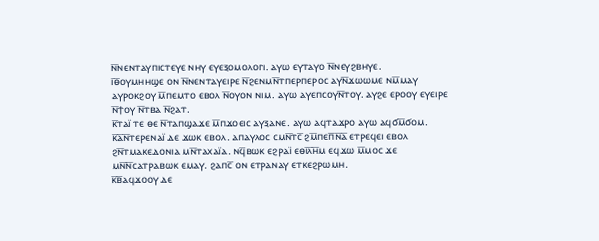ⲛ̅ⲛⲉⲛⲧⲁⲩⲡⲓⲥⲧⲉⲩⲉ ⲛⲏⲩ ⲉⲩⲉⲝⲟⲙⲟⲗⲟⲅⲓ. ⲁⲩⲱ ⲉⲩⲧⲁⲩⲟ ⲛ̅ⲛⲉⲩϩⲃⲏⲩⲉ.
ⲓ̅ⲑ̅ⲟⲩⲙⲏⲏϣⲉ ⲟⲛ ⲛ̅ⲛⲉⲛⲧⲁⲩⲉⲓⲣⲉ ⲛ̅ϩⲉⲛⲙⲛ̅ⲧⲡⲉⲣⲡⲉⲣⲟⲥ ⲁⲩⲛ̅ϫⲱⲱⲙⲉ ⲛⲙ̅ⲙⲁⲩ ⲁⲩⲣⲟⲕϩⲟⲩ ⲙ̅ⲡⲉⲙⲧⲟ ⲉⲃⲟⲗ ⲛ̅ⲟⲩⲟⲛ ⲛⲓⲙ. ⲁⲩⲱ ⲁⲩⲉⲡⲥⲟⲩⲛ̅ⲧⲟⲩ. ⲁⲩϩⲉ ⲉⲣⲟⲟⲩ ⲉⲩⲉⲓⲣⲉ ⲛ̅ϯⲟⲩ ⲛ̅ⲧⲃⲁ ⲛ̅ϩⲁⲧ.
ⲕ̅ⲧⲁⲓ̈ ⲧⲉ ⲑⲉ ⲛ̅ⲧⲁⲡϣⲁϫⲉ ⲙ̅ⲡϫⲟⲉⲓⲥ ⲁⲩⲝⲁⲛⲉ. ⲁⲩⲱ ⲁϥⲧⲁϫⲣⲟ ⲁⲩⲱ ⲁϥϭⲙ̅ϭⲟⲙ.
ⲕ̅ⲁ̅ⲛ̅ⲧⲉⲣⲉⲛⲁⲓ̈ ⲇⲉ ϫⲱⲕ ⲉⲃⲟⲗ. ⲁⲡⲁⲩⲗⲟⲥ ⲥⲙⲛ̅ⲧⲥ̅ ϩⲙ̅ⲡⲉⲡ̅ⲛ̅ⲁ̅ ⲉⲧⲣⲉϥⲉⲓ ⲉⲃⲟⲗ ϩⲛ̅ⲧⲙⲁⲕⲉⲇⲟⲛⲓⲁ ⲙⲛ̅ⲧⲁⲭⲁⲓ̈ⲁ. ⲛϥ̅ⲃⲱⲕ ⲉϩⲣⲁⲓ̈ ⲉⲑⲓ̅ⲗ̅ⲏ̅ⲙ ⲉϥϫⲱ ⲙ̅ⲙⲟⲥ ϫⲉ ⲙⲛ̅ⲛ̅ⲥⲁⲧⲣⲁⲃⲱⲕ ⲉⲙⲁⲩ. ϩⲁⲡⲥ̅ ⲟⲛ ⲉⲧⲣⲁⲛⲁⲩ ⲉⲧⲕⲉϩⲣⲱⲙⲏ.
ⲕ̅ⲃ̅ⲁϥϫⲟⲟⲩ ⲇⲉ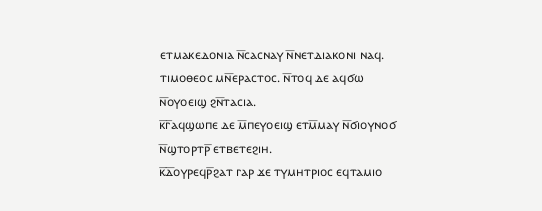ⲉⲧⲙⲁⲕⲉⲇⲟⲛⲓⲁ ⲛ̅ⲥⲁⲥⲛⲁⲩ ⲛ̅ⲛⲉⲧⲇⲓⲁⲕⲟⲛⲓ ⲛⲁϥ. ⲧⲓⲙⲟⲑⲉⲟⲥ ⲙⲛ̅ⲉⲣⲁⲥⲧⲟⲥ. ⲛ̅ⲧⲟϥ ⲇⲉ ⲁϥϭⲱ ⲛ̅ⲟⲩⲟⲉⲓϣ ϩⲛ̅ⲧⲁⲥⲓⲁ.
ⲕ̅ⲅ̅ⲁϥϣⲱⲡⲉ ⲇⲉ ⲙ̅ⲡⲉⲩⲟⲉⲓϣ ⲉⲧⲙ̅ⲙⲁⲩ ⲛ̅ϭⲓⲟⲩⲛⲟϭ ⲛ̅ϣⲧⲟⲣⲧⲣ̅ ⲉⲧⲃⲉⲧⲉϩⲓⲏ.
ⲕ̅ⲇ̅ⲟⲩⲣⲉϥⲣ̅ϩⲁⲧ ⲅⲁⲣ ϫⲉ ⲧⲩⲙⲏⲧⲣⲓⲟⲥ ⲉϥⲧⲁⲙⲓⲟ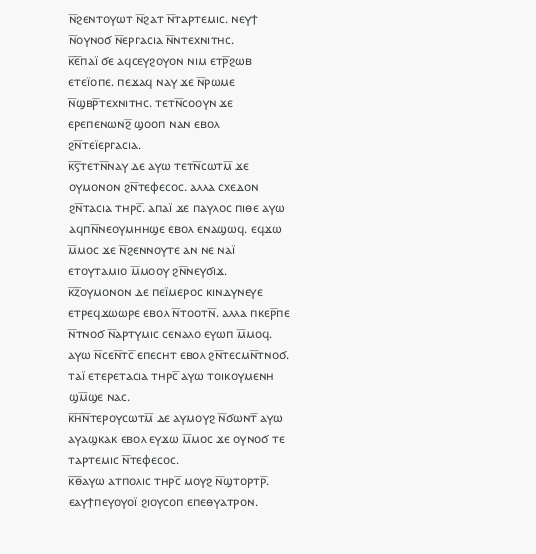ⲛ̅ϩⲉⲛⲧⲟⲩⲱⲧ ⲛ̅ϩⲁⲧ ⲛ̅ⲧⲁⲣⲧⲉⲙⲓⲥ. ⲛⲉⲩϯ ⲛ̅ⲟⲩⲛⲟϭ ⲛ̅ⲉⲣⲅⲁⲥⲓⲁ ⲛ̅ⲛⲧⲉⲭⲛⲓⲧⲏⲥ.
ⲕ̅ⲉ̅ⲡⲁⲓ̈ ϭⲉ ⲁϥⲥⲉⲩϩⲟⲩⲟⲛ ⲛⲓⲙ ⲉⲧⲣ̅ϩⲱⲃ ⲉⲧⲉⲓ̈ⲟⲡⲉ. ⲡⲉϫⲁϥ ⲛⲁⲩ ϫⲉ ⲛ̅ⲣⲱⲙⲉ ⲛ̅ϣⲃⲣ̅ⲧⲉⲭⲛⲓⲧⲏⲥ. ⲧⲉⲧⲛ̅ⲥⲟⲟⲩⲛ ϫⲉ ⲉⲣⲉⲡⲉⲛⲱⲛϩ̅ ϣⲟⲟⲡ ⲛⲁⲛ ⲉⲃⲟⲗ ϩⲛ̅ⲧⲉⲓ̈ⲉⲣⲅⲁⲥⲓⲁ.
ⲕ̅ⲋ̅ⲧⲉⲧⲛ̅ⲛⲁⲩ ⲇⲉ ⲁⲩⲱ ⲧⲉⲧⲛ̅ⲥⲱⲧⲙ̅ ϫⲉ ⲟⲩⲙⲟⲛⲟⲛ ϩⲛ̅ⲧⲉⲫⲉⲥⲟⲥ. ⲁⲗⲗⲁ ⲥⲭⲉⲇⲟⲛ ϩⲛ̅ⲧⲁⲥⲓⲁ ⲧⲏⲣⲥ̅. ⲁⲡⲁⲓ̈ ϫⲉ ⲡⲁⲩⲗⲟⲥ ⲡⲓⲑⲉ ⲁⲩⲱ ⲁϥⲡⲛ̅ⲛⲉⲟⲩⲙⲏⲏϣⲉ ⲉⲃⲟⲗ ⲉⲛⲁϣⲱϥ. ⲉϥϫⲱ ⲙ̅ⲙⲟⲥ ϫⲉ ⲛ̅ϩⲉⲛⲛⲟⲩⲧⲉ ⲁⲛ ⲛⲉ ⲛⲁⲓ̈ ⲉⲧⲟⲩⲧⲁⲙⲓⲟ ⲙ̅ⲙⲟⲟⲩ ϩⲛ̅ⲛⲉⲩϭⲓϫ.
ⲕ̅ⲍ̅ⲟⲩⲙⲟⲛⲟⲛ ⲇⲉ ⲡⲉⲓ̈ⲙⲉⲣⲟⲥ ⲕⲓⲛⲇⲩⲛⲉⲩⲉ ⲉⲧⲣⲉϥϫⲱⲱⲣⲉ ⲉⲃⲟⲗ ⲛ̅ⲧⲟⲟⲧⲛ̅. ⲁⲗⲗⲁ ⲡⲕⲉⲣ̅ⲡⲉ ⲛ̅ⲧⲛⲟϭ ⲛ̅ⲁⲣⲧⲩⲙⲓⲥ ⲥⲉⲛⲁⲗⲟ ⲉⲩⲱⲡ ⲙ̅ⲙⲟϥ. ⲁⲩⲱ ⲛ̅ⲥⲉⲛ̅ⲧⲥ̅ ⲉⲡⲉⲥⲏⲧ ⲉⲃⲟⲗ ϩⲛ̅ⲧⲉⲥⲙⲛ̅ⲧⲛⲟϭ. ⲧⲁⲓ̈ ⲉⲧⲉⲣⲉⲧⲁⲥⲓⲁ ⲧⲏⲣⲥ̅ ⲁⲩⲱ ⲧⲟⲓⲕⲟⲩⲙⲉⲛⲏ ϣⲙ̅ϣⲉ ⲛⲁⲥ.
ⲕ̅ⲏ̅ⲛ̅ⲧⲉⲣⲟⲩⲥⲱⲧⲙ̅ ⲇⲉ ⲁⲩⲙⲟⲩϩ ⲛ̅ϭⲱⲛⲧ̅ ⲁⲩⲱ ⲁⲩⲁϣⲕⲁⲕ ⲉⲃⲟⲗ ⲉⲩϫⲱ ⲙ̅ⲙⲟⲥ ϫⲉ ⲟⲩⲛⲟϭ ⲧⲉ ⲧⲁⲣⲧⲉⲙⲓⲥ ⲛ̅ⲧⲉⲫⲉⲥⲟⲥ.
ⲕ̅ⲑ̅ⲁⲩⲱ ⲁⲧⲡⲟⲗⲓⲥ ⲧⲏⲣⲥ̅ ⲙⲟⲩϩ ⲛ̅ϣⲧⲟⲣⲧⲣ̅. ⲉⲁⲩϯⲡⲉⲩⲟⲩⲟⲓ̈ ϩⲓⲟⲩⲥⲟⲡ ⲉⲡⲉⲑⲩⲁⲧⲣⲟⲛ.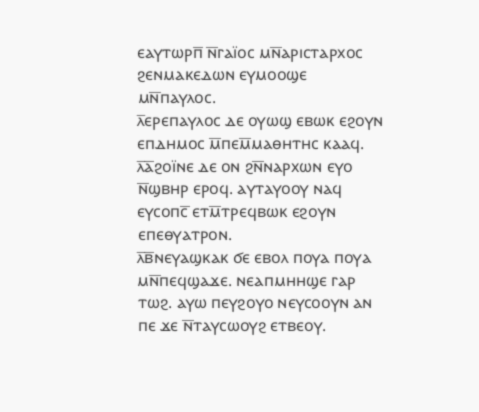ⲉⲁⲩⲧⲱⲣⲡ̅ ⲛ̅ⲅⲁⲓ̈ⲟⲥ ⲙⲛ̅ⲁⲣⲓⲥⲧⲁⲣⲭⲟⲥ ϩⲉⲛⲙⲁⲕⲉⲇⲱⲛ ⲉⲩⲙⲟⲟϣⲉ ⲙⲛ̅ⲡⲁⲩⲗⲟⲥ.
ⲗ̅ⲉⲣⲉⲡⲁⲩⲗⲟⲥ ⲇⲉ ⲟⲩⲱϣ ⲉⲃⲱⲕ ⲉϩⲟⲩⲛ ⲉⲡⲇⲏⲙⲟⲥ ⲙ̅ⲡⲉⲙ̅ⲙⲁⲑⲏⲧⲏⲥ ⲕⲁⲁϥ.
ⲗ̅ⲁ̅ϩⲟⲓ̈ⲛⲉ ⲇⲉ ⲟⲛ ϩⲛ̅ⲛⲁⲣⲭⲱⲛ ⲉⲩⲟ ⲛ̅ϣⲃⲏⲣ ⲉⲣⲟϥ. ⲁⲩⲧⲁⲩⲟⲟⲩ ⲛⲁϥ ⲉⲩⲥⲟⲡⲥ̅ ⲉⲧⲙ̅ⲧⲣⲉϥⲃⲱⲕ ⲉϩⲟⲩⲛ ⲉⲡⲉⲑⲩⲁⲧⲣⲟⲛ.
ⲗ̅ⲃ̅ⲛⲉⲩⲁϣⲕⲁⲕ ϭⲉ ⲉⲃⲟⲗ ⲡⲟⲩⲁ ⲡⲟⲩⲁ ⲙⲛ̅ⲡⲉϥϣⲁϫⲉ. ⲛⲉⲁⲡⲙⲏⲏϣⲉ ⲅⲁⲣ ⲧⲱϩ. ⲁⲩⲱ ⲡⲉⲩϩⲟⲩⲟ ⲛⲉⲩⲥⲟⲟⲩⲛ ⲁⲛ ⲡⲉ ϫⲉ ⲛ̅ⲧⲁⲩⲥⲱⲟⲩϩ ⲉⲧⲃⲉⲟⲩ.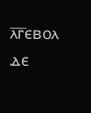ⲗ̅ⲅ̅ⲉⲃⲟⲗ ⲇⲉ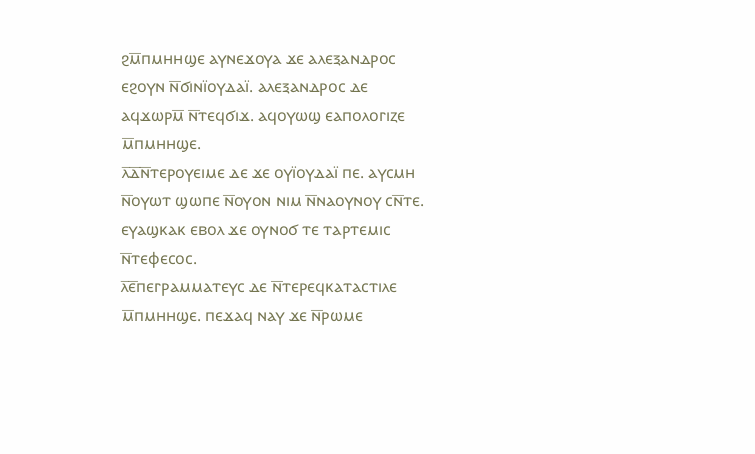ϩⲙ̅ⲡⲙⲏⲏϣⲉ ⲁⲩⲛⲉϫⲟⲩⲁ ϫⲉ ⲁⲗⲉⲝⲁⲛⲇⲣⲟⲥ ⲉϩⲟⲩⲛ ⲛ̅ϭⲓⲛⲓ̈ⲟⲩⲇⲁⲓ̈. ⲁⲗⲉⲝⲁⲛⲇⲣⲟⲥ ⲇⲉ ⲁϥϫⲱⲣⲙ̅ ⲛ̅ⲧⲉϥϭⲓϫ. ⲁϥⲟⲩⲱϣ ⲉⲁⲡⲟⲗⲟⲅⲓⲍⲉ ⲙ̅ⲡⲙⲏⲏϣⲉ.
ⲗ̅ⲇ̅ⲛ̅ⲧⲉⲣⲟⲩⲉⲓⲙⲉ ⲇⲉ ϫⲉ ⲟⲩⲓ̈ⲟⲩⲇⲁⲓ̈ ⲡⲉ. ⲁⲩⲥⲙⲏ ⲛ̅ⲟⲩⲱⲧ ϣⲱⲡⲉ ⲛ̅ⲟⲩⲟⲛ ⲛⲓⲙ ⲛ̅ⲛⲁⲟⲩⲛⲟⲩ ⲥⲛ̅ⲧⲉ. ⲉⲩⲁϣⲕⲁⲕ ⲉⲃⲟⲗ ϫⲉ ⲟⲩⲛⲟϭ ⲧⲉ ⲧⲁⲣⲧⲉⲙⲓⲥ ⲛ̅ⲧⲉⲫⲉⲥⲟⲥ.
ⲗ̅ⲉ̅ⲡⲉⲅⲣⲁⲙⲙⲁⲧⲉⲩⲥ ⲇⲉ ⲛ̅ⲧⲉⲣⲉϥⲕⲁⲧⲁⲥⲧⲓⲗⲉ ⲙ̅ⲡⲙⲏⲏϣⲉ. ⲡⲉϫⲁϥ ⲛⲁⲩ ϫⲉ ⲛ̅ⲣⲱⲙⲉ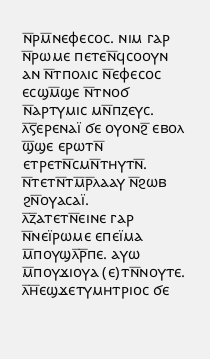ⲛ̅ⲣⲙ̅ⲛⲉⲫⲉⲥⲟⲥ. ⲛⲓⲙ ⲅⲁⲣ ⲛ̅ⲣⲱⲙⲉ ⲡⲉⲧⲉⲛ̅ϥⲥⲟⲟⲩⲛ ⲁⲛ ⲛ̅ⲧⲡⲟⲗⲓⲥ ⲛ̅ⲉⲫⲉⲥⲟⲥ ⲉⲥϣⲙ̅ϣⲉ ⲛ̅ⲧⲛⲟϭ ⲛ̅ⲁⲣⲧⲩⲙⲓⲥ ⲙⲛ̅ⲡⲍⲉⲩⲥ.
ⲗ̅ⲋ̅ⲉⲣⲉⲛⲁⲓ̈ ϭⲉ ⲟⲩⲟⲛϩ̅ ⲉⲃⲟⲗ ϣ̅ϣⲉ ⲉⲣⲱⲧⲛ̅ ⲉⲧⲣⲉⲧⲛ̅ⲥⲙⲛ̅ⲧⲏⲩⲧⲛ̅. ⲛ̅ⲧⲉⲧⲛ̅ⲧⲙ̅ⲣ̅ⲗⲁⲁⲩ ⲛ̅ϩⲱⲃ ϩⲛ̅ⲟⲩⲁⲥⲁⲓ̈.
ⲗ̅ⲍ̅ⲁⲧⲉⲧⲛ̅ⲉⲓⲛⲉ ⲅⲁⲣ ⲛ̅ⲛⲉⲓ̈ⲣⲱⲙⲉ ⲉⲡⲉⲓ̈ⲙⲁ ⲙ̅ⲡⲟⲩϣⲗ̅ⲣ̅ⲡⲉ. ⲁⲩⲱ ⲙ̅ⲡⲟⲩϫⲓⲟⲩⲁ (ⲉ)ⲧⲛ̅ⲛⲟⲩⲧⲉ.
ⲗ̅ⲏ̅ⲉϣϫⲉⲧⲩⲙⲏⲧⲣⲓⲟⲥ ϭⲉ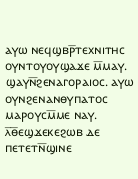ⲁⲩⲱ ⲛⲉϥϣⲃⲣ̅ⲧⲉⲭⲛⲓⲧⲏⲥ ⲟⲩⲛⲧⲟⲩⲟⲩϣⲁϫⲉ ⲙ̅ⲙⲁⲩ. ϣⲁⲩⲛ̅ϩⲉⲛⲁⲅⲟⲣⲁⲓⲟⲥ. ⲁⲩⲱ ⲟⲩⲛϩⲉⲛⲁⲛⲑⲩⲡⲁⲧⲟⲥ ⲙⲁⲣⲟⲩⲥⲙ̅ⲙⲉ ⲛⲁⲩ.
ⲗ̅ⲑ̅ⲉϣϫⲉⲕⲉϩⲱⲃ ⲇⲉ ⲡⲉⲧⲉⲧⲛ̅ϣⲓⲛⲉ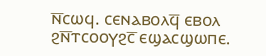ⲛ̅ⲥⲱϥ. ⲥⲉⲛⲁⲃⲟⲗϥ̅ ⲉⲃⲟⲗ ϩⲛ̅ⲧⲥⲟⲟⲩϩⲥ̅ ⲉϣⲁⲥϣⲱⲡⲉ.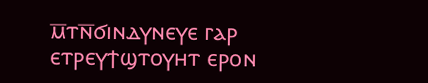ⲙ̅ⲧⲛ̅ϭⲓⲛⲇⲩⲛⲉⲩⲉ ⲅⲁⲣ ⲉⲧⲣⲉⲩϯϣⲧⲟⲩⲏⲧ ⲉⲣⲟⲛ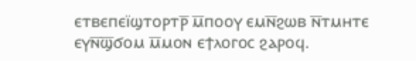ⲉⲧⲃⲉⲡⲉⲓ̈ϣⲧⲟⲣⲧⲣ̅ ⲙ̅ⲡⲟⲟⲩ ⲉⲙⲛ̅ϩⲱⲃ ⲛ̅ⲧⲙⲏⲧⲉ ⲉⲩⲛ̅ϣ̅ϭⲟⲙ ⲙ̅ⲙⲟⲛ ⲉϯⲗⲟⲅⲟⲥ ϩⲁⲣⲟϥ.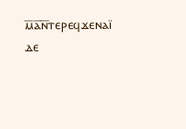ⲙ̅ⲁ̅ⲛ̅ⲧⲉⲣⲉϥϫⲉⲛⲁⲓ̈ ⲇⲉ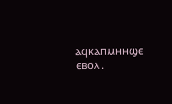ⲁϥⲕⲁⲡⲙⲏⲏϣⲉ ⲉⲃⲟⲗ.